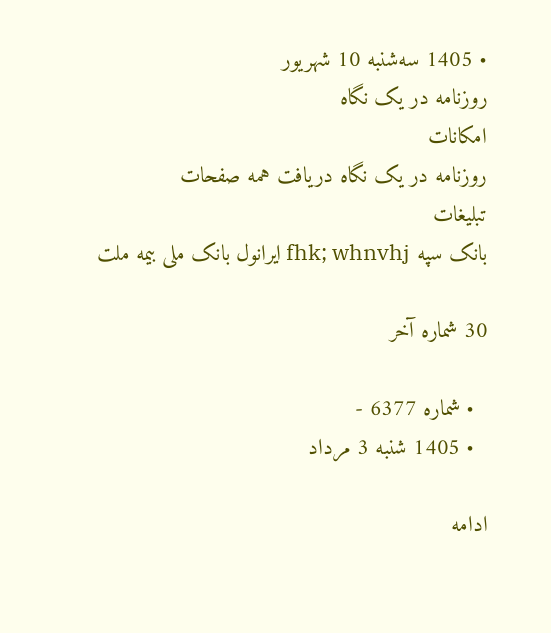• 1405 سه‌شنبه 10 شهريور
روزنامه در یک نگاه
امکانات
روزنامه در یک نگاه دریافت همه صفحات
تبلیغات
بانک سپه fhk; whnvhj ایرانول بانک ملی بیمه ملت

30 شماره آخر

  • شماره 6377 -
  • 1405 شنبه 3 مرداد

ادامه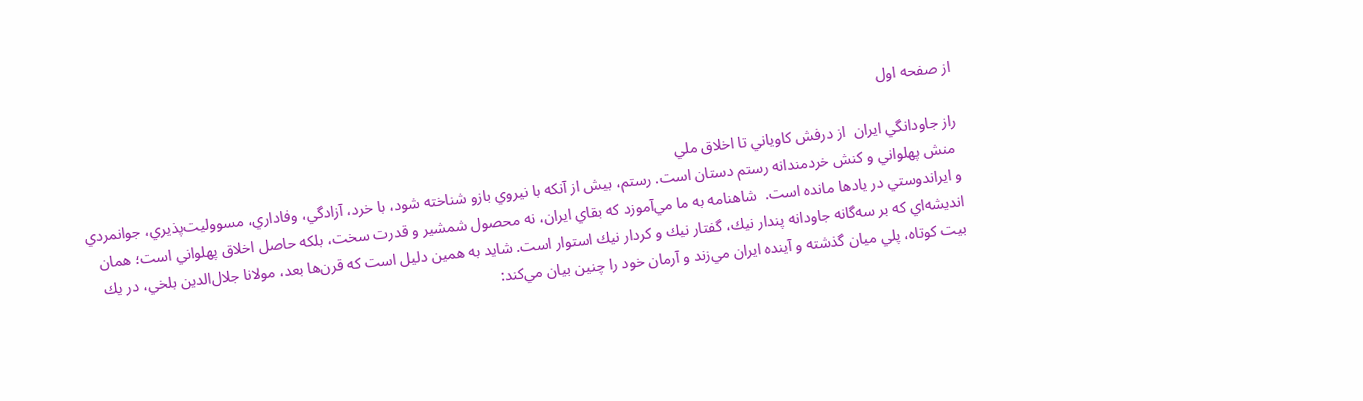از صفحه اول

راز جاودانگي ايران  از درفش كاوياني تا اخلاق ملي
 منش پهلواني و كنش خردمندانه رستم دستان است. رستم، بيش از آنكه با نيروي بازو شناخته شود، با خرد، آزادگي، وفاداري، مسووليت‌پذيري، جوانمردي و ايراندوستي در يادها مانده است.  شاهنامه به ما مي‌آموزد كه بقاي ايران، نه محصول شمشير و قدرت سخت، بلكه حاصل اخلاق پهلواني است؛ همان انديشه‌اي كه بر سه‌گانه جاودانه پندار نيك، گفتار نيك و كردار نيك استوار است. شايد به همين دليل است كه قرن‌ها بعد، مولانا جلال‌الدين بلخي، در يك بيت كوتاه، پلي ميان گذشته و آينده ايران مي‌زند و آرمان خود را چنين بيان مي‌كند: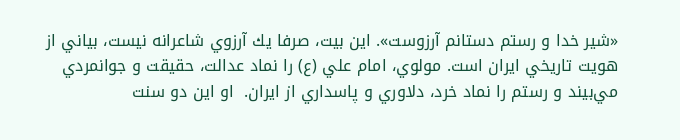«شير خدا و رستم دستانم آرزوست». اين بيت، صرفا يك آرزوي شاعرانه نيست، بياني از هويت تاريخي ايران است. مولوي، امام علي (ع) را نماد عدالت، حقيقت و جوانمردي مي‌بيند و رستم را نماد خرد، دلاوري و پاسداري از ايران.  او اين دو سنت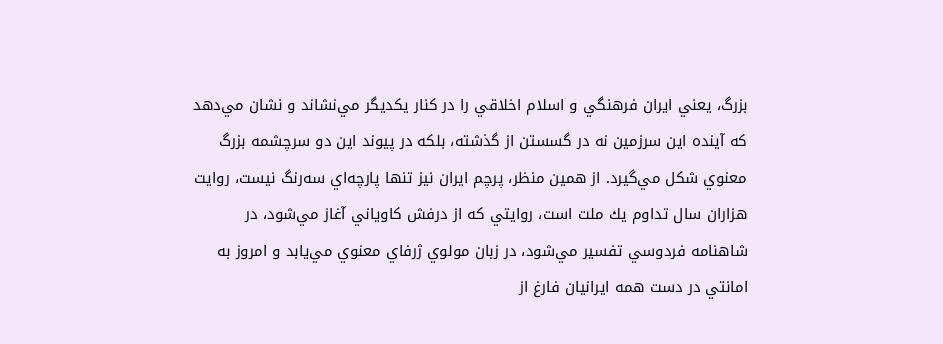بزرگ، يعني ايران فرهنگي و اسلام اخلاقي را در كنار يكديگر مي‌نشاند و نشان مي‌دهد كه آينده اين سرزمين نه در گسستن از گذشته، بلكه در پيوند اين دو سرچشمه بزرگ معنوي شكل مي‌گيرد. از همين منظر، پرچم ايران نيز تنها پارچه‌اي سه‌رنگ نيست، روايت هزاران سال تداوم يك ملت است، روايتي كه از درفش كاوياني آغاز مي‌شود، در شاهنامه فردوسي تفسير مي‌شود، در زبان مولوي ژرفاي معنوي مي‌يابد و امروز به امانتي در دست همه ايرانيان فارغ از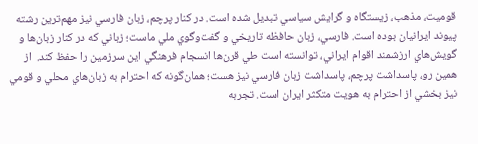قوميت، مذهب، زيستگاه و گرايش سياسي تبديل شده است. در كنار پرچم، زبان فارسي نيز مهم‌ترين رشته پيوند ايرانيان بوده است. فارسي، زبان حافظه تاريخي و گفت‌وگوي ملي ماست؛ زباني كه در كنار زبان‌ها و گويش‌هاي ارزشمند اقوام ايراني، توانسته است طي قرن‌ها انسجام فرهنگي اين سرزمين را حفظ كند.  از همين رو، پاسداشت پرچم، پاسداشت زبان فارسي نيز هست؛ همان‌گونه كه احترام به زبان‌هاي محلي و قومي نيز بخشي از احترام به هويت متكثر ايران است. تجربه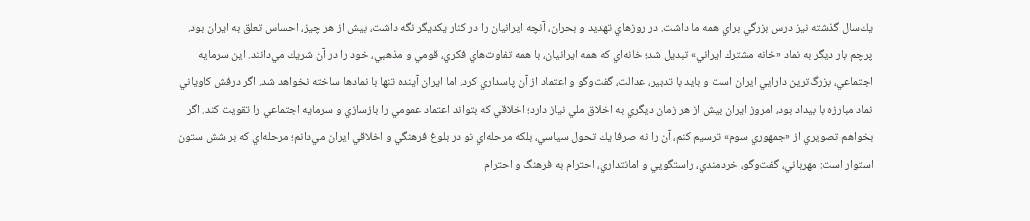يك‌سال گذشته نيز درس بزرگي براي همه ما داشت. در روزهاي تهديد و بحران، آنچه ايرانيان را در كنار يكديگر نگه داشت، بيش از هر چيز، احساس تعلق به ايران بود. پرچم بار ديگر به نماد «خانه مشترك ايراني» تبديل شد؛ خانه‌اي كه همه ايرانيان، با همه تفاوت‌هاي فكري، قومي و مذهبي، خود را در آن شريك مي‌دانند. اين سرمايه اجتماعي، بزرگ‌ترين دارايي ايران است و بايد با تدبير، عدالت، گفت‌وگو و اعتماد از آن پاسداري كرد. اما ايران آينده تنها با نمادها ساخته نخواهد شد. اگر درفش كاوياني نماد مبارزه با بيداد بود، امروز ايران بيش از هر زمان ديگري به اخلاق ملي نياز دارد؛ اخلاقي كه بتواند اعتماد عمومي را بازسازي و سرمايه اجتماعي را تقويت كند. اگر بخواهم تصويري از «جمهوري سوم» ترسيم كنم، آن را نه صرفا يك تحول سياسي، بلكه مرحله‌اي نو در بلوغ فرهنگي و اخلاقي ايران مي‌دانم؛ مرحله‌اي كه بر شش ستون استوار است: مهرباني، گفت‌وگو، خردمندي، راستگويي و امانتداري، احترام به فرهنگ و احترام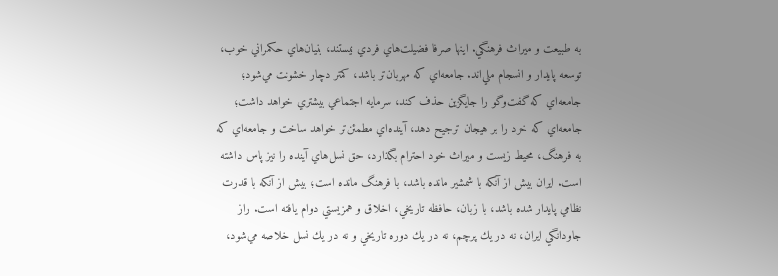به طبيعت و ميراث فرهنگي. اينها صرفا فضيلت‌هاي فردي نيستند، بنيان‌هاي حكمراني خوب، توسعه پايدار و انسجام ملي‌اند. جامعه‌اي كه مهربان‌تر باشد، كمتر دچار خشونت مي‌شود؛ جامعه‌اي كه گفت‌وگو را جايگزين حذف كند، سرمايه اجتماعي بيشتري خواهد داشت؛ جامعه‌اي كه خرد را بر هيجان ترجيح دهد، آينده‌اي مطمئن‌تر خواهد ساخت و جامعه‌اي كه به فرهنگ، محيط زيست و ميراث خود احترام بگذارد، حق نسل‌هاي آينده را نيز پاس داشته است. ايران بيش از آنكه با شمشير مانده باشد، با فرهنگ مانده است؛ بيش از آنكه با قدرت نظامي پايدار شده باشد، با زبان، حافظه تاريخي، اخلاق و همزيستي دوام يافته است. راز جاودانگي ايران، نه در يك پرچم، نه در يك دوره تاريخي و نه در يك نسل خلاصه مي‌شود،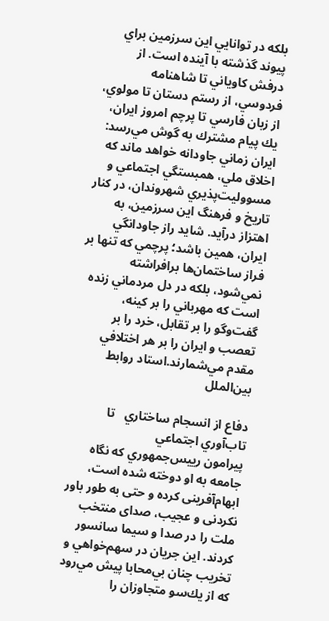بلكه در توانايي اين سرزمين براي پيوند گذشته با آينده است. از درفش كاوياني تا شاهنامه فردوسي، از رستم دستان تا مولوي، از زبان فارسي تا پرچم امروز ايران، يك پيام مشترك به گوش مي‌رسد: ايران زماني جاودانه خواهد ماند كه اخلاق ملي، همبستگي اجتماعي و مسووليت‌پذيري شهروندان، در كنار تاريخ و فرهنگ اين سرزمين، به اهتزاز درآيد. شايد راز جاودانگي ايران، همين باشد؛ پرچمي كه تنها بر فراز ساختمان‌ها برافراشته نمي‌شود، بلكه در دل مردماني زنده است كه مهرباني را بر كينه، گفت‌وگو را بر تقابل، خرد را بر تعصب و ايران را بر هر اختلافي مقدم مي‌شمارند.استاد روابط بين‌الملل

دفاع از انسجام ساختاري   تا تاب‌آوري اجتماعي
پيرامون رييس‌جمهوري كه نگاه جامعه به او دوخته شده است، ابهام‌آفرینی کرده و حتی به طور باور نکردنی و عجیب، صدای منتخب ملت را در صدا و سیما سانسور کردند. اين جريان در سهم‌خواهي و تخريب چنان بي‌محابا پيش مي‌رود كه از يك‌سو متجاوزان را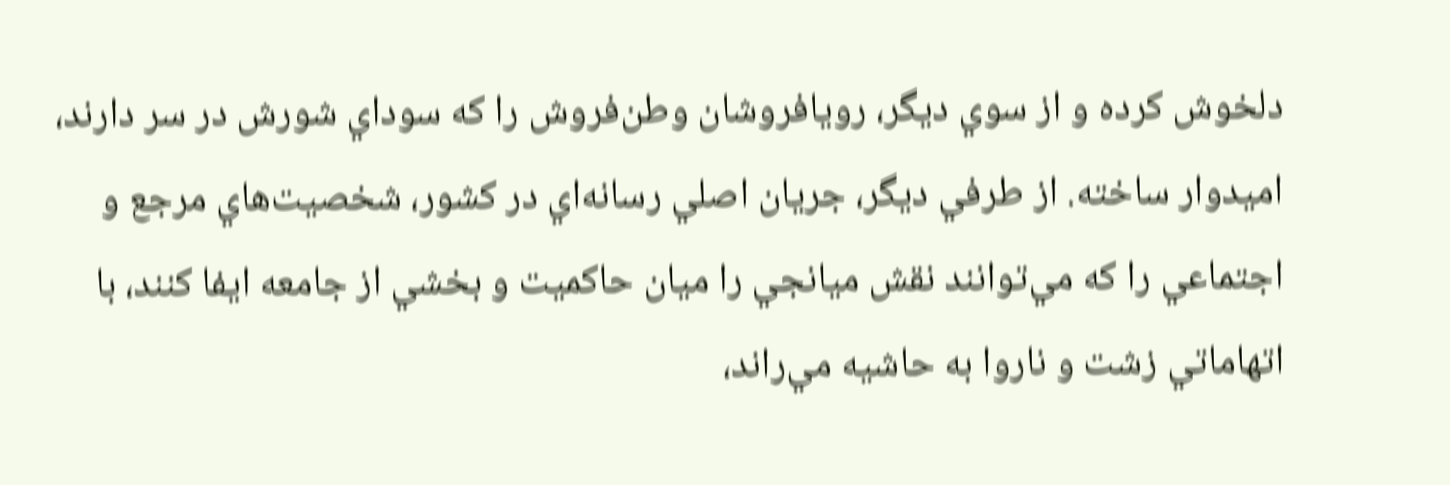دلخوش كرده و از سوي ديگر، رويافروشان وطن‌فروش را كه سوداي شورش در سر دارند، اميدوار ساخته. از طرفي ديگر، جريان اصلي رسانه‌اي در كشور، شخصيت‌هاي مرجع و اجتماعي را كه مي‌توانند نقش ميانجي را ميان حاكميت و بخشي از جامعه ايفا كنند، با اتهاماتي زشت و ناروا به حاشيه مي‌راند،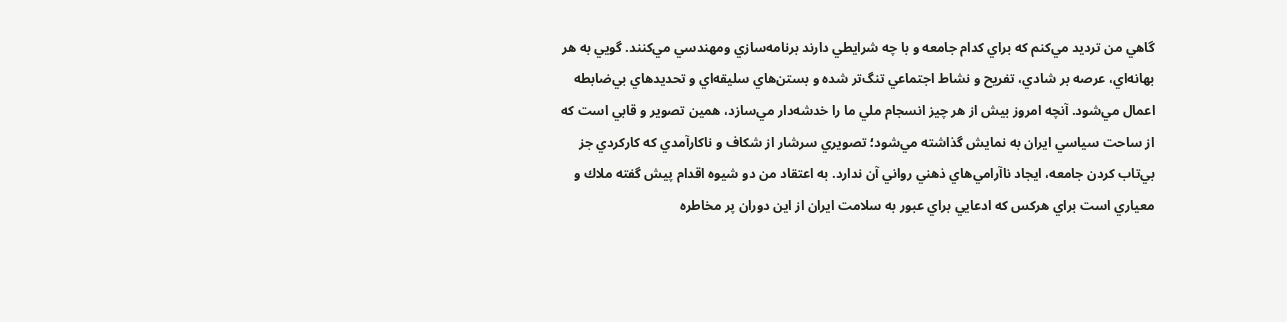گاهي من ترديد مي‌كنم كه براي كدام جامعه و با چه شرايطي دارند برنامه‌سازي ومهندسي مي‌كنند. گويي به هر بهانه‌اي، عرصه بر شادي، تفريح و نشاط اجتماعي تنگ‌تر شده و بستن‌هاي سليقه‌اي و تحديدهاي بي‌ضابطه اعمال مي‌شود. آنچه امروز بيش از هر چيز انسجام ملي ما را خدشه‌دار مي‌سازد، همين تصوير و قابي است كه از ساحت سياسي ايران به نمايش گذاشته مي‌شود؛ تصويري سرشار از شكاف و ناكارآمدي كه كاركردي جز بي‌تاب كردن جامعه، ايجاد ناآرامي‌هاي ذهني رواني آن ندارد. به اعتقاد من دو شيوه اقدام پيش گفته ملاك و معياري است براي هركس كه ادعايي براي عبور به سلامت ايران از اين دوران پر مخاطره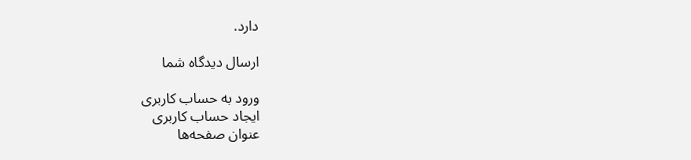دارد.

ارسال دیدگاه شما

ورود به حساب کاربری
ایجاد حساب کاربری
عنوان صفحه‌ها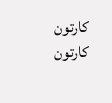کارتون
کارتون